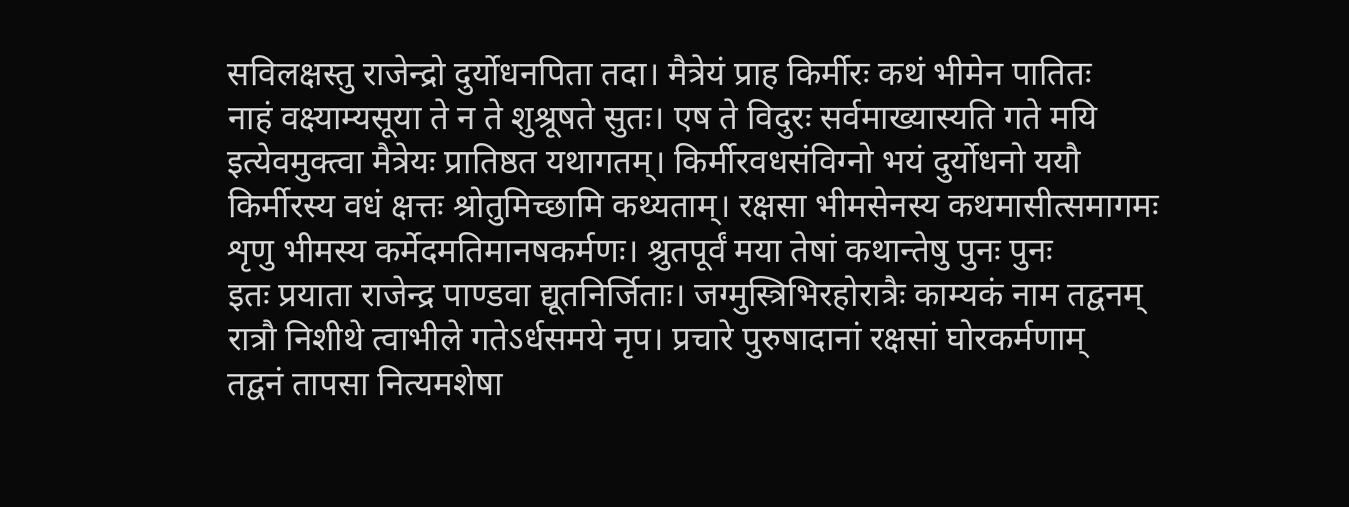सविलक्षस्तु राजेन्द्रो दुर्योधनपिता तदा। मैत्रेयं प्राह किर्मीरः कथं भीमेन पातितः
नाहं वक्ष्याम्यसूया ते न ते शुश्रूषते सुतः। एष ते विदुरः सर्वमाख्यास्यति गते मयि
इत्येवमुक्त्वा मैत्रेयः प्रातिष्ठत यथागतम्। किर्मीरवधसंविग्नो भयं दुर्योधनो ययौ
किर्मीरस्य वधं क्षत्तः श्रोतुमिच्छामि कथ्यताम्। रक्षसा भीमसेनस्य कथमासीत्समागमः
शृणु भीमस्य कर्मेदमतिमानषकर्मणः। श्रुतपूर्वं मया तेषां कथान्तेषु पुनः पुनः
इतः प्रयाता राजेन्द्र पाण्डवा द्यूतनिर्जिताः। जग्मुस्त्रिभिरहोरात्रैः काम्यकं नाम तद्वनम्
रात्रौ निशीथे त्वाभीले गतेऽर्धसमये नृप। प्रचारे पुरुषादानां रक्षसां घोरकर्मणाम्
तद्वनं तापसा नित्यमशेषा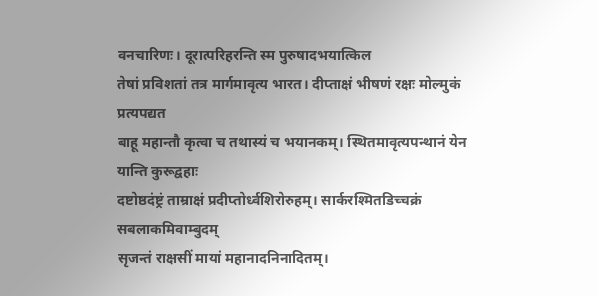वनचारिणः। दूरात्परिहरन्ति स्म पुरुषादभयात्किल
तेषां प्रविशतां तत्र मार्गमावृत्य भारत। दीप्ताक्षं भीषणं रक्षः मोल्मुकं प्रत्यपद्यत
बाहू महान्तौ कृत्वा च तथास्यं च भयानकम्। स्थितमावृत्यपन्थानं येन यान्ति कुरूद्वहाः
दष्टोष्ठदंष्ट्रं ताम्राक्षं प्रदीप्तोर्ध्वशिरोरुहम्। सार्करश्मितडिच्चक्रं सबलाकमिवाम्बुदम्
सृजन्तं राक्षसीं मायां महानादनिनादितम्।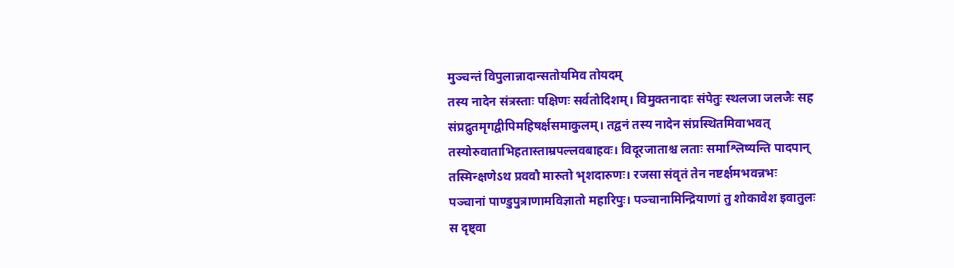मुञ्चन्तं विपुलान्नादान्सतोयमिव तोयदम्
तस्य नादेन संत्रस्ताः पक्षिणः सर्वतोदिशम्। विमुक्तनादाः संपेतुः स्थलजा जलजैः सह
संप्रद्रुतमृगद्वीपिमहिषर्क्षसमाकुलम्। तद्वनं तस्य नादेन संप्रस्थितमिवाभवत्
तस्योरुवाताभिहतास्ताम्रपल्लवबाहवः। विदूरजाताश्च लताः समाश्लिष्यन्ति पादपान्
तस्मिन्क्षणेऽथ प्रववौ मारुतो भृशदारुणः। रजसा संवृतं तेन नष्टर्क्षमभवन्नभः
पञ्चानां पाण्डुपुत्राणामविज्ञातो महारिपुः। पञ्चानामिन्द्रियाणां तु शोकावेश इवातुलः
स दृष्ट्वा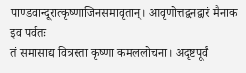पाण्डवान्दूरात्कृष्णाजिनसमावृतान्। आवृणोत्तद्वनद्वारं मैनाक इव पर्वतः
तं समासाद्य वित्रस्ता कृष्णा कमललोचना। अदृष्टपूर्वं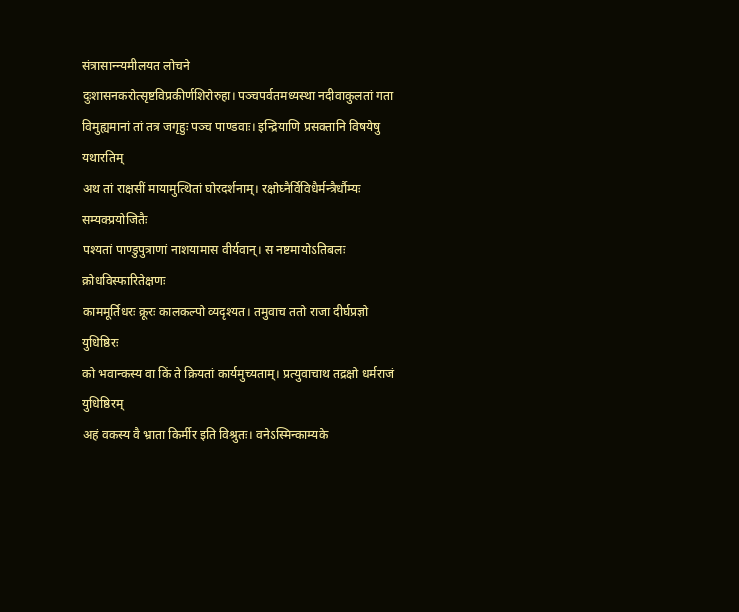संत्रासान्न्यमीलयत लोचने
दुःशासनकरोत्सृष्टविप्रकीर्णशिरोरुहा। पञ्चपर्वतमध्यस्था नदीवाकुलतां गता
विमुह्यमानां तां तत्र जगृहुः पञ्च पाण्डवाः। इन्द्रियाणि प्रसक्तानि विषयेषु यथारतिम्
अथ तां राक्षसीं मायामुत्थितां घोरदर्शनाम्। रक्षोघ्नैर्विविधैर्मन्त्रैर्धौम्यः सम्यक्प्रयोजितैः
पश्यतां पाण्डुपुत्राणां नाशयामास वीर्यवान्। स नष्टमायोऽतिबलः क्रोधविस्फारितेक्षणः
काममूर्तिधरः क्रूरः कालकल्पो व्यदृश्यत। तमुवाच ततो राजा दीर्घप्रज्ञो युधिष्ठिरः
को भवान्कस्य वा किं ते क्रियतां कार्यमुच्यताम्। प्रत्युवाचाथ तद्रक्षो धर्मराजं युधिष्ठिरम्
अहं वकस्य वै भ्राता किर्मीर इति विश्रुतः। वनेऽस्मिन्काम्यके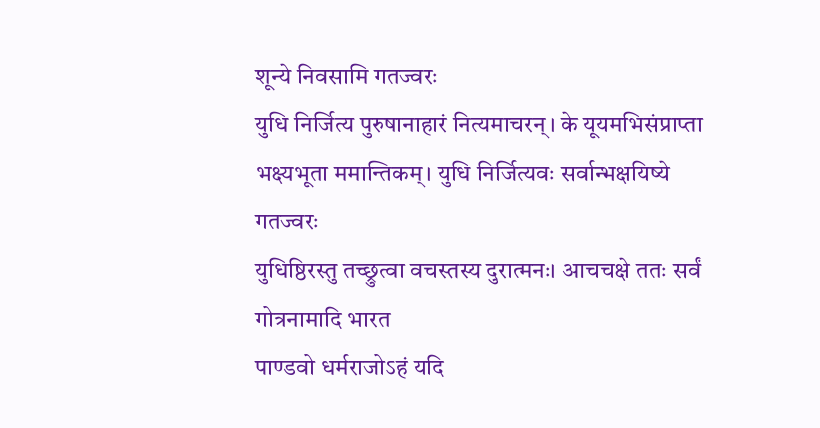शून्ये निवसामि गतज्वरः
युधि निर्जित्य पुरुषानाहारं नित्यमाचरन्। के यूयमभिसंप्राप्ता भक्ष्यभूता ममान्तिकम्। युधि निर्जित्यवः सर्वान्भक्षयिष्ये गतज्वरः
युधिष्ठिरस्तु तच्छ्रुत्वा वचस्तस्य दुरात्मनः। आचचक्षे ततः सर्वं गोत्रनामादि भारत
पाण्डवो धर्मराजोऽहं यदि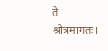ते श्रोत्रमागतः।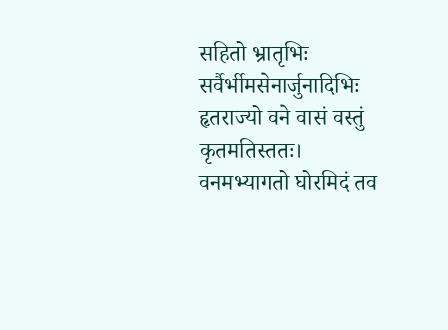सहितो भ्रातृभिः सर्वैर्भीमसेनार्जुनादिभिः
हृतराज्यो वने वासं वस्तुं कृतमतिस्ततः। वनमभ्यागतो घोरमिदं तव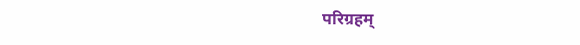परिग्रहम्